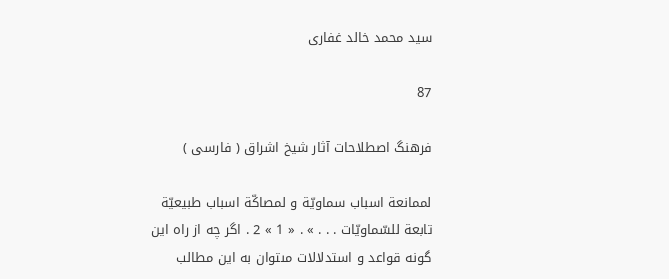سيد محمد خالد غفارى

87

فرهنگ اصطلاحات آثار شيخ اشراق ( فارسى )

لممانعة اسباب سماويّة و لمصاكّة اسباب طبيعيّة تابعة للسّماويّات . . . » . « 1 » 2 . اگر چه از راه اين گونه قواعد و استدلالات مىتوان به اين مطالب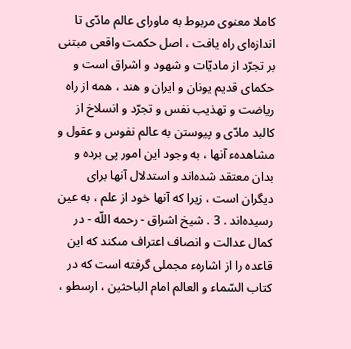كاملا معنوى مربوط به ماوراى عالم مادّى تا اندازه‌اى راه يافت ، اصل حكمت واقعى مبتنى بر تجرّد از ماديّات و شهود و اشراق است و حكماى قديم يونان و ايران و هند ، همه از راه رياضت و تهذيب نفس و تجرّد و انسلاخ از كالبد مادّى و پيوستن به عالم نفوس و عقول و مشاهدهء آنها ، به وجود اين امور پى برده و بدان معتقد شده‌اند و استدلال آنها براى ديگران است ، زيرا كه آنها خود از علم ، به عين رسيده‌اند . 3 . شيخ اشراق - رحمه اللّه - در كمال عدالت و انصاف اعتراف مىكند كه اين قاعده را از اشارهء مجملى گرفته است كه در كتاب السّماء و العالم امام الباحثين ، ارسطو ،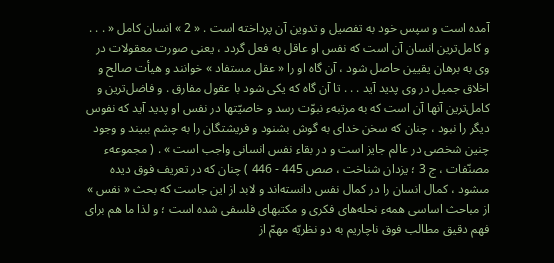آمده است و سپس خود به تفصيل و تدوين آن پرداخته است . « 2 » انسان كامل « . . . و كامل‌ترين انسان آن است كه نفس او عاقل به فعل گردد ، يعنى صورت معقولات در وى به برهان يقيين حاصل شود ، آن گاه او را « عقل مستفاد » خوانند و هيأت صالح و اخلاق جميل در وى پديد آيد . . . تا آن گاه كه يكى شود با عقول مفارق . و فاضل‌ترين و كامل‌ترين آنها آن است كه به مرتبهء نبوّت رسد و خاصيّتها در نفس او پديد آيد كه نفوس ديگر را نبود ، چنان كه سخن خداى به گوش بشنود و فريشتگان را به چشم ببيند و وجود چنين شخصى در عالم جايز است و در بقاء نفس انسانى واجب است » . ( مجموعهء مصنّفات ، ج 3 ؛ يزدان شناخت ، صص 445 - 446 ) چنان كه در تعريف فوق ديده مىشود ، كمال انسان را در كمال نفس دانسته‌اند و لابد از اين جاست كه بحث « نفس » از مباحث اساسى همهء نحله‌هاى فكرى و مكتبهاى فلسفى شده است ؛ و لذا ما هم براى فهم دقيق مطالب فوق ناچاريم به دو نظريّه مهمّ از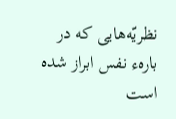نظريّه‌هايى كه در بارهء نفس ابراز شده است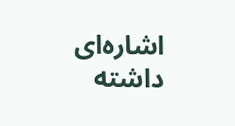اشاره‌اى داشته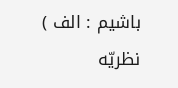باشيم : الف ) نظريّه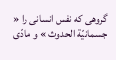گروهى كه نفس انسانى را « جسمانيّة الحدوث » و مادّى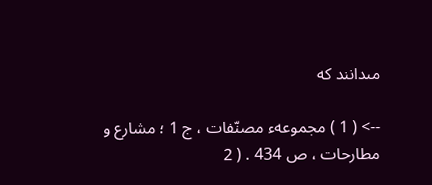مىدانند كه

--> ( 1 ) مجموعهء مصنّفات ، ج 1 ؛ مشارع و مطارحات ، ص 434 . ( 2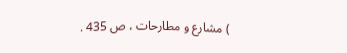) مشارع و مطارحات ، ص 435 .